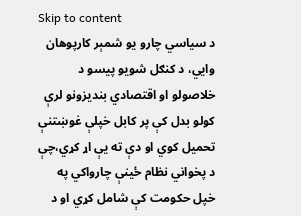Skip to content
د سیاسي چارو یو شمېر کارپوهان وايي، د کنګل شویو پیسو د خلاصولو او اقتصادي بندیزونو لرې کولو بدل کې پر کابل خپلې غوښتنې تحمیل کوي او دې ته یې اړ کړي،چې د پخواني نظام ځینې چارواکي په خپل حکومت کې شامل کړي او د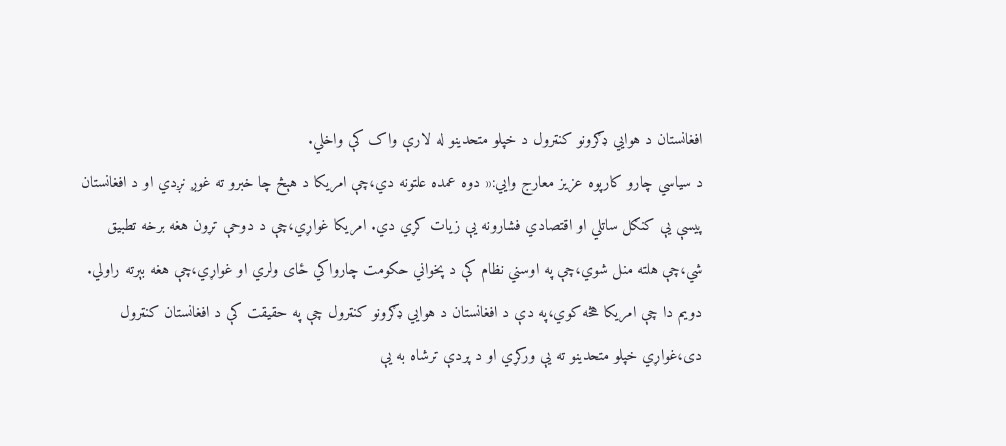افغانستان د هوايي ډګرونو کنټرول د خپلو متحدینو له لارې واک کې واخلي.
د سیاسي چارو کارپوه عزیز معارج وايي:« دوه عمده علتونه دي،چې امریکا د هېڅ چا خبرو ته غوږ نږدي او د افغانستان پیسې یې کنګل ساتلي او اقتصادي فشارونه یې زیات کړي دي. امریکا غواړي،چې د دوحې تړون هغه برخه تطبیق شي،چې هلته منل شوي،چې په اوسني نظام کې د پخواني حکومت چارواکي ځای ولري او غواړي،چې هغه بېرته راولي. دویم دا چې امریکا هڅه کوي،په دې د افغانستان د هوايي ډګرونو کنټرول چې په حقیقت کې د افغانستان کنټرول دی،غواړي خپلو متحدینو ته یې ورکړي او د پردې ترشاه به یې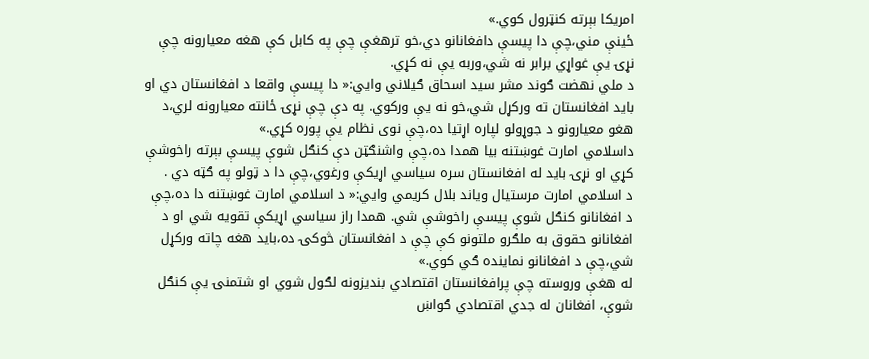امریکا بېرته کنټرول کوي.»
ځینې مني،چې دا پیسې دافغانانو دي،خو ترهغې چې په کابل کې هغه معیارونه چې نړۍ یې غواړي برابر نه شي،وربه یې نه کړي.
د ملي نهضت ګوند مشر سید اسحاق ګیلاني وايي:« دا پیسې واقعا د افغانستان دي او باید افغانستان ته ورکړل شي،خو نه یې ورکوي. په دې چې نړۍ ځانته معیارونه لري،د هغو معیارونو د جوړولو لپاره اړتیا ده،چې نوی نظام یې پوره کړي.»
داسلامي امارت غوښتنه بیا همدا ده،چې واشنګټن دې کنګل شوې پيسې بېرته راخوشې کړي او نړۍ باید له افغانستان سره سیاسي اړیکې ورغوي،چې دا د ټولو په ګټه دي .
د اسلامي امارت مرستیال ویاند بلال کریمي وايي:« د اسلامي امارت غوښتنه دا ده،چې د افغانانو کنګل شوې پیسې راخوشې شي. همدا راز سیاسي اړیکې تقویه شي او د افغانانو حقوق به ملګرو ملتونو کې چې د افغانستان څوکۍ ده،باید هغه چاته ورکړل شي،چې د افغانانو نماینده ګي کوي.»
له هغې وروسته چې پرافغانستان اقتصادي بندیزونه لګول شوي او شتمنۍ یې کنګل شوې، افغانان له جدي اقتصادي ګواښ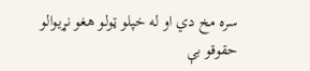سره مخ دي او له خپلو ټولو هغو نړیوالو حقوقو بې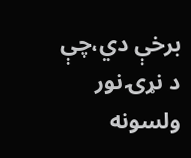برخې دي،چې د نړۍ نور ولسونه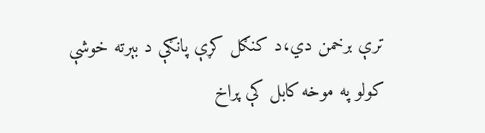ترې برخمن دي،د کنګل کړې پانګې د بېرته خوشې کولو په موخه کابل کې پراخ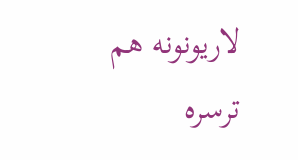لاریونونه هم ترسره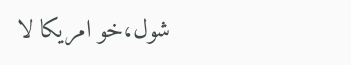شول،خو امریکا لا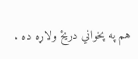هم په پخواني دریځ ولاړه ده .